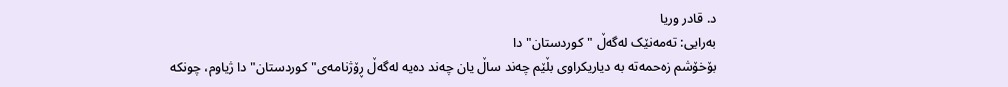د. قادر وریا
بەرایی: تەمەنێک لەگەڵ "کوردستان"دا
بۆخۆشم زەحمەتە بە دیاریکراوی بڵێم چەند ساڵ یان چەند دەیە لەگەڵ ڕۆژنامەی"کوردستان"دا ژیاوم، چونکە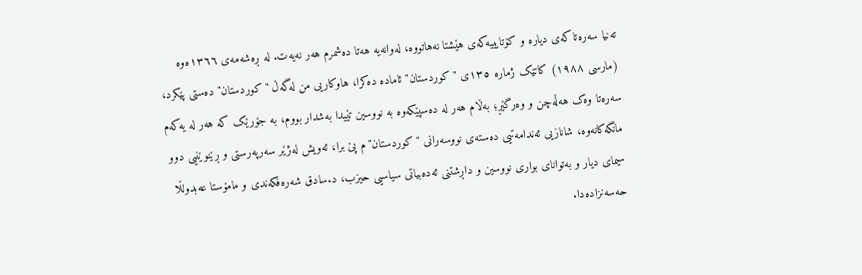تەنیا سەرەتاکەی دیارە و کۆتایییەکەی هێشتا نەهاتووە، لەوانەیە هەتا دەشمرم هەر نەیەت. لە ڕەشەمەی ١٣٦٦ەوە (مارسی ١٩٨٨) کاتێک ژمارە ١٣٥ی "کوردستان" ئامادە دەکرا، هاوکاریی من لەگەڵ "کوردستان" دەستی پێکرد، سەرەتا وەک هەڵەچن و وەرگێڕ؛ بەڵام هەر لە دەسپێکەوە بە نووسین تێیدا بەشدار بووم، بە جۆرێک کە هەر لە یەکەم مانگەکانەوە، شانازیی ئەندامەتیی دەستەی نووسەرانی "کوردستان"م پێ برا، ئەویش لەژێر سەرپەرستی و ڕێنوێنیی دوو سیمای دیار و بەتوانای بواری نووسین و داڕشتنی ئەدەبیاتی سیاسیی حیزب، د.سادق شەرەفکەندی و مامۆستا عەبدولڵا حەسەنزادەدا.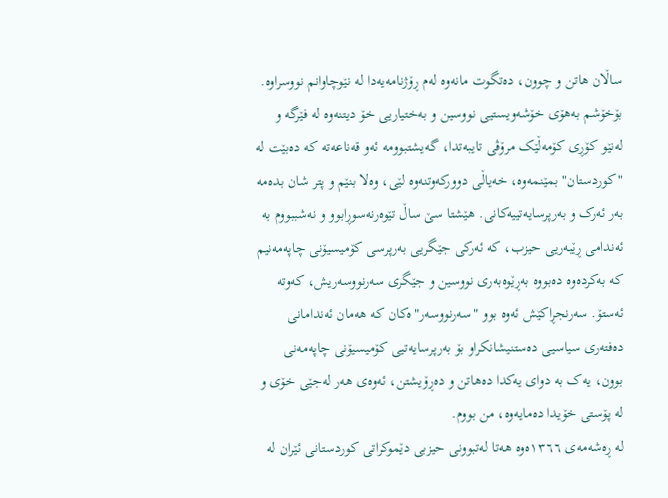ساڵان هاتن و چوون، دەتگوت مانەوە لەم ڕۆژنامەیەدا لە نێوچاوانم نووسراوە. بۆخۆشم بەهۆی خۆشەویستیی نووسین و بەختیاریی خۆ دیتنەوە لە فێرگە و لەنێو کۆڕی کۆمەڵێک مرۆڤی تایبەتدا، گەیشتبوومە ئەو قەناعەتە کە دەبێت لە "کوردستان" بمێنمەوە، خەیاڵی دوورکەوتنەوە لێی، وەلا بنێم و پتر شان بدەمە بەر ئەرک و بەرپرسایەتییەکانی. هێشتا سێ ساڵ تێوەرنەسوڕابوو و نەشببووم بە ئەندامی ڕێبەریی حیزب، کە ئەرکی جێگریی بەرپرسی کۆمیسیۆنی چاپەمەنیم کە بەکردەوە دەبووە بەڕێوەبەری نووسین و جێگری سەرنووسەریش، کەوتە ئەستۆ. سەرنجڕاکێش ئەوە بوو "سەرنووسەر"ەکان کە هەمان ئەندامانی دەفتەری سیاسیی دەستنیشانکراو بۆ بەرپرسایەتیی کۆمیسیۆنی چاپەمەنی بوون، یەک بە دوای یەکدا دەهاتن و دەڕۆیشتن، ئەوەی هەر لەجێی خۆی و لە پۆستی خۆیدا دەمایەوە، من بووم.
لە ڕەشەمەی ١٣٦٦ەوە هەتا لەتبوونی حیزبی دێموکراتی کوردستانی ئێران لە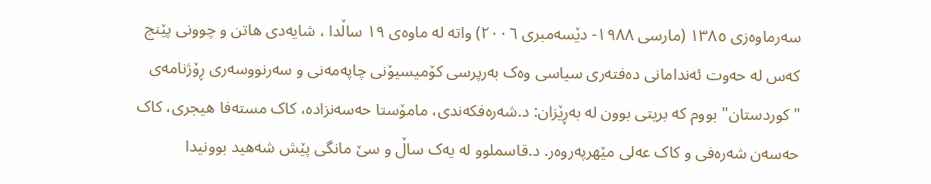سەرماوەزی ١٣٨٥ (مارسی ١٩٨٨- دێسەمبری ٢٠٠٦) واتە لە ماوەی ١٩ ساڵدا ، شایەدی هاتن و چوونی پێنج کەس لە حەوت ئەندامانی دەفتەری سیاسی وەک بەرپرسی کۆمیسیۆنی چاپەمەنی و سەرنووسەری ڕۆژنامەی "کوردستان" بووم کە بریتی بوون لە بەڕێزان: د.شەرەفکەندی، مامۆستا حەسەنزادە، کاک مستەفا هیجری، کاک حەسەن شەرەفی و کاک عەلی مێهرپەروەر. د.قاسملوو لە یەک ساڵ و سێ مانگی پێش شەهید بوونیدا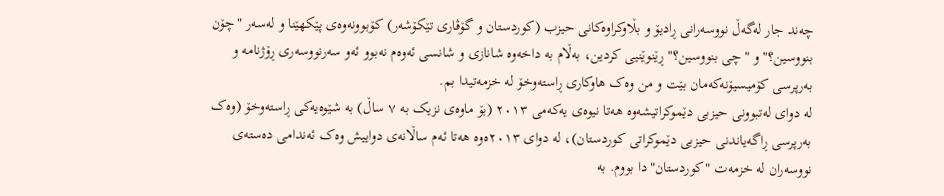چەند جار لەگەڵ نووسەرانی ڕادیۆ و بڵاوکراوەکانی حیزب (کوردستان و گۆڤاری تێکۆشەر) کۆبوونەوەی پێکهێنا و لەسەر "چۆن بنووسین؟" و "چی بنووسین؟" ڕێنوێنیی کردین، بەڵام بە داخەوە شانازی و شانسی ئەوەم نەبوو ئەو سەرنووسەری ڕۆژنامە و بەرپرسی کۆمیسیۆنەکەمان بێت و من وەک هاوکاری ڕاستەوخۆ لە خزمەتیدا بم.
لە دوای لەتبوونی حیزبی دێموکراتیشەوە هەتا نیوەی یەکەمی ٢٠١٣ (بۆ ماوەی نزیک بە ٧ ساڵ) بە شێوەیەکی ڕاستەوخۆ (وەک بەرپرسی ڕاگەیاندنی حیزبی دێموکراتی کوردستان)، لە دوای ٢٠١٣ەوە هەتا ئەم ساڵانەی دواییش وەک ئەندامی دەستەی نووسەران لە خزمەت "کوردستان"دا بووم. بە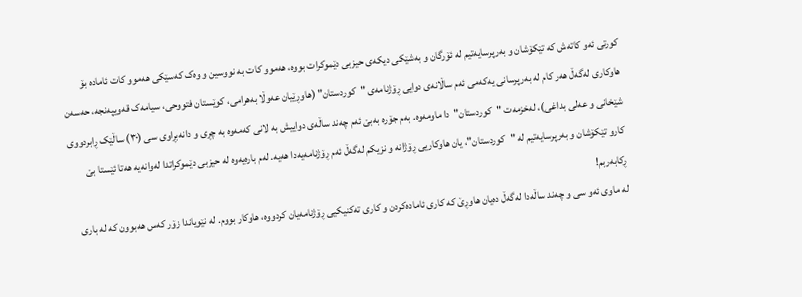کورتی ئەو کاتەش کە تێکۆشان و بەرپرسایەتیم لە ئۆرگان و بەشێکی دیکەی حیزبی دێموکرات بووە، هەموو کات بە نووسین و وەک کەسێکی هەموو کات ئامادە بۆ هاوکاری لەگەڵ هەر کام لە بەرپرسانی یەکەمی ئەم ساڵانەی دوایی ڕۆژنامەی "کوردستان" (هاوڕێیان عەوڵا بەهرامی، کوێستان فتووحی، سیامەک قەویپەنجە، حەسەن شێخانی و عەلی بداغی)، لەخزمەت "کوردستان"دا ماومەوە. بەم جۆرە بەبێ ئەم چەند ساڵەی دواییش بە لانی کەمەوە بە چڕی و دانەبڕاوی سی (٣٠) ساڵێک ڕابردووی کارو تێکۆشان و بەرپرسایەتیم لە "کوردستان"، یان هاوکاریی ڕۆژانە و نزیکم لەگەڵ ئەم ڕۆژنامەیەدا هەیە. لەم بارەیەوە لە حیزبی دێموکراتدا لەوانەیە هەتا ئێستا بێ ڕکابەربم!
لە ماوی ئەو سی و چەند ساڵەدا لەگەڵ دەیان هاوڕێ کە کاری ئامادەکردن و کاری تەکنیکیی ڕۆژنامەیان کردووە، هاوکار بووم. لە نێویاندا زۆر کەس هەبوون کە لە باری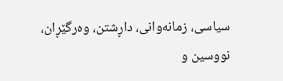سیاسی، زمانەوانی، داڕشتن، وەرگێڕان، نووسین و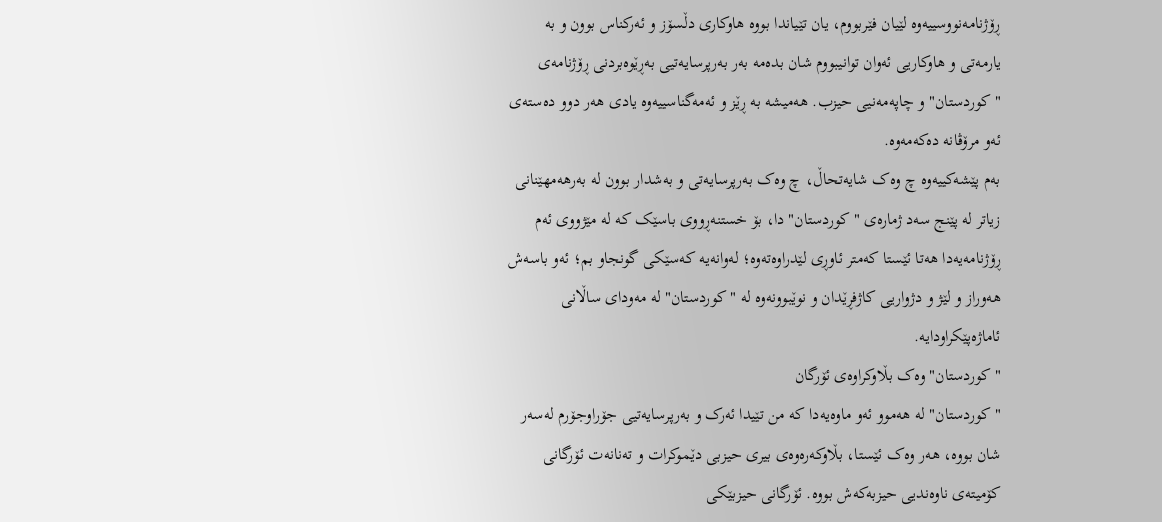ڕۆژنامەنووسییەوە لێیان فێربووم، یان تێیاندا بووە هاوکاری دڵسۆز و ئەرکناس بوون و بە یارمەتی و هاوکاریی ئەوان توانیبووم شان بدەمە بەر بەرپرسایەتیی بەڕێوەبردنی ڕۆژنامەی "کوردستان" و چاپەمەنیی حیزب. هەمیشە بە ڕێز و ئەمەگناسییەوە یادی هەر دوو دەستەی ئەو مرۆڤانە دەکەمەوە.
بەم پێشەکییەوە چ وەک شایەتحاڵ، چ وەک بەرپرسایەتی و بەشدار بوون لە بەرهەمهێنانی زیاتر لە پێنج سەد ژمارەی "کوردستان"دا، بۆ خستنەڕووی باسێک کە لە مێژووی ئەم ڕۆژنامەیەدا هەتا ئێستا کەمتر ئاوڕی لێدراوەتەوە؛ لەوانەیە کەسێکی گونجاو بم؛ ئەو باسەش هەوراز و لێژ و دژواریی کاژفڕێدان و نوێبوونەوە لە "کوردستان" لە مەودای ساڵانی ئاماژەپێکراودایە.
"کوردستان" وەک بڵاوکراوەی ئۆرگان
"کوردستان" لە هەموو ئەو ماوەیەدا کە من تێیدا ئەرک و بەرپرسایەتیی جۆراوجۆرم لەسەر شان بووە، هەر وەک ئێستا، بڵاوکەرەوەی بیری حیزبی دێموکرات و تەنانەت ئۆرگانی کۆمیتەی ناوەندیی حیزبەکەش بووە. ئۆرگانی حیزبێکی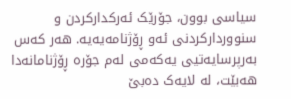سیاسی بوون، جۆرێک ئەرکدارکردن و سنووردارکردنی ئەو ڕۆژنامەیەیە. هەر کەس بەرپرسایەتیی یەکەمی لەم جۆرە ڕۆژنامانەدا هەبێت، لە لایەک دەبێ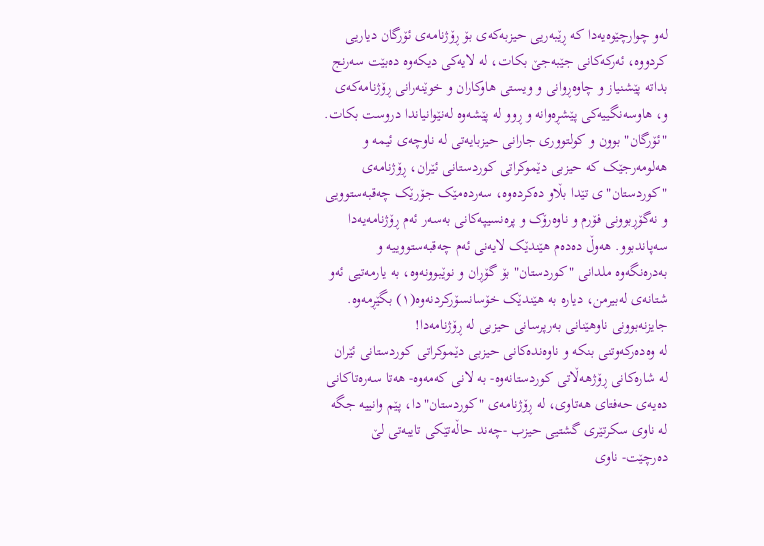لەو چوارچێوەیەدا کە ڕێبەریی حیزبەکەی بۆ ڕۆژنامەی ئۆرگان دیاریی کردووە، ئەرکەکانی جێبەجێ بکات، لە لایەکی دیکەوە دەبێت سەرنج بداتە پێشنیاز و چاوەڕوانی و ویستی هاوکاران و خوێنەرانی ڕۆژنامەکەی و، هاوسەنگییەکی پێشڕەوانە و ڕوو لە پێشەوە لەنێوانیاندا دروست بکات.
"ئۆرگان" بوون و کولتووری جارانی حیزبایەتی لە ناوچەی ئیمە و هەلومەرجێک کە حیزبی دێموکراتی کوردستانی ئێران، ڕۆژنامەی "کوردستان"ی تێدا بڵاو دەکردەوە، سەردەمێک جۆرێک چەقبەستوویی و نەگۆڕبوونی فۆرم و ناوەرۆک و پرەنسیپەکانی بەسەر ئەم ڕۆژنامەیەدا سەپاندبوو. هەوڵ دەدەم هێندێک لایەنی ئەم چەقبەستووییە و بەدرەنگەوە ملدانی "کوردستان" بۆ گۆڕان و نوێبوونەوە، بە یارمەتیی ئەو شتانەی لەبیرمن، دیارە بە هێندێک خۆسانسۆرکردنەوە(١) بگێڕمەوە.
جایزنەبوونی ناوهێنانی بەرپرسانی حیزبی لە ڕۆژنامەدا!
لە وەدەرکەوتنی بنکە و ناوەندەکانی حیزبی دێموکراتی کوردستانی ئێران لە شارەکانی ڕۆژهەڵاتی کوردستانەوە- بە لانی کەمەوە- هەتا سەرەتاکانی دەیەی حەفتای هەتاوی، لە ڕۆژنامەی "کوردستان"دا، پێم وانییە جگە لە ناوی سکرتێری گشتیی حیزب -چەند حاڵەتێکی تایبەتی لێ دەرچێت- ناوی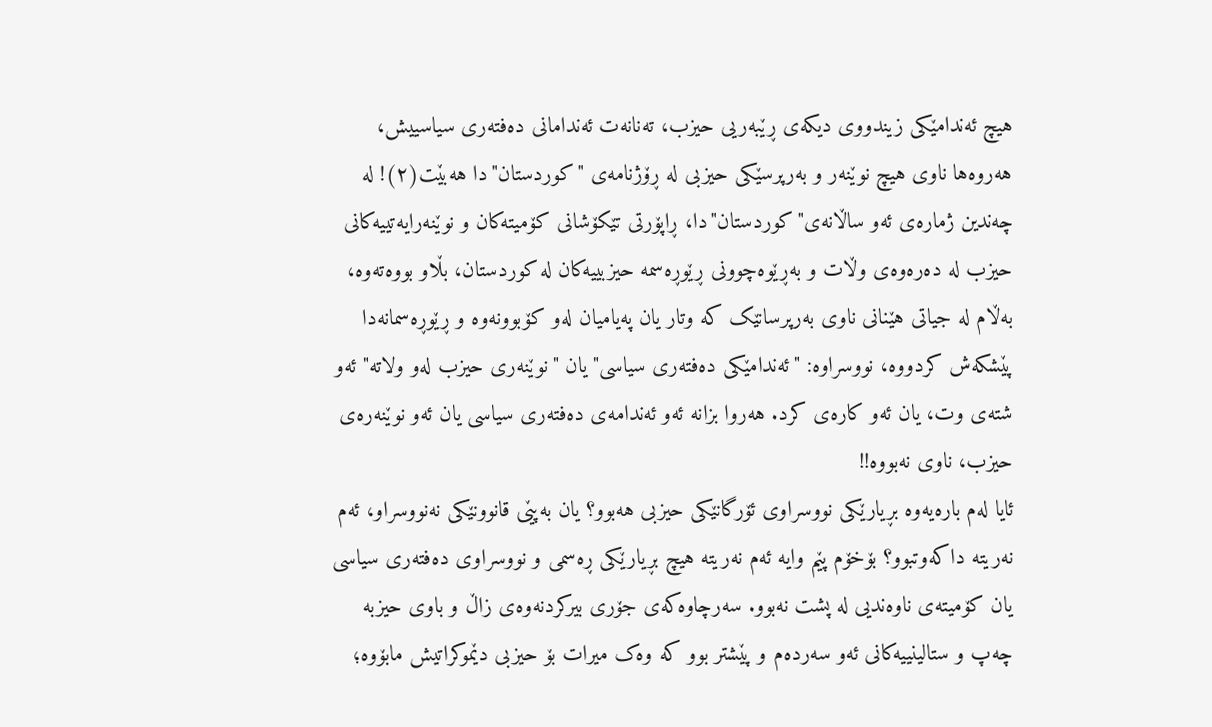هیچ ئەندامێکی زیندووی دیکەی ڕێبەریی حیزب، تەنانەت ئەندامانی دەفتەری سیاسییش، هەروەها ناوی هیچ نوێنەر و بەرپرسێکی حیزبی لە ڕۆژنامەی "کوردستان"دا هەبێت(٢)! لە چەندین ژمارەی ئەو ساڵانەی"کوردستان"دا، ڕاپۆرتی تێکۆشانی کۆمیتەکان و نوێنەرایەتییەکانی حیزب لە دەرەوەی وڵات و بەڕێوەچوونی ڕێوڕەسمە حیزبییەکان لە کوردستان، بڵاو بووەتەوە، بەڵام لە جیاتی هێنانی ناوی بەرپرسانێک کە وتار یان پەیامیان لەو کۆبوونەوە و ڕێوڕەسمانەدا پێشکەش کردووە، نووسراوە: "ئەندامێکی دەفتەری سیاسی" یان "نوێنەری حیزب لەو ولاتە" ئەو شتەی وت، یان ئەو کارەی کرد. هەروا بزانە ئەو ئەندامەی دەفتەری سیاسی یان ئەو نوێنەرەی حیزب، ناوی نەبووە!!
ئایا لەم بارەیەوە بڕیارێکی نووسراوی ئۆرگانێکی حیزبی هەبوو؟ یان بەپێی قانوونێکی نەنووسراو، ئەم نەریتە داکەوتبوو؟ بۆخۆم پێم وایە ئەم نەریتە هیچ بڕیارێکی ڕەسمی و نووسراوی دەفتەری سیاسی یان کۆمیتەی ناوەندیی لە پشت نەبوو. سەرچاوەکەی جۆری بیرکردنەوەی زاڵ و باوی حیزبە چەپ و ستالینییەکانی ئەو سەردەم و پێشتر بوو کە وەک میرات بۆ حیزبی دێموکراتیش مابۆوە؛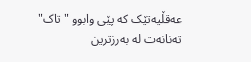عەقڵیەتێک کە پێی وابوو "تاک" تەنانەت لە بەرزترین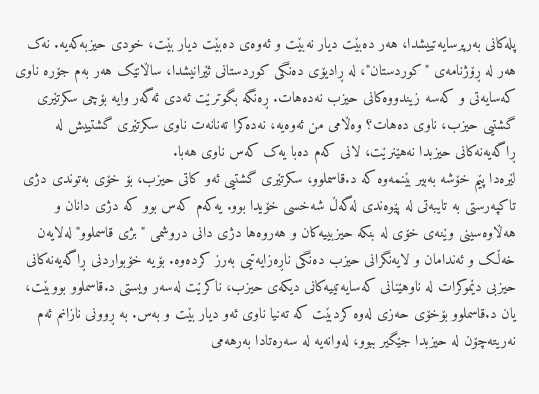پلەکانی بەرپرسایەتییشدا، هەر دەبێت دیار نەبێت و ئەوەی دەبێت دیار بێت، خودی حیزبەکەیە. نەک هەر لە ڕۆژنامەی "کوردستان"، لە ڕادیۆی دەنگی کوردستانی ئێرانیشدا، ساڵانێک هەر بەم جۆرە ناوی کەسایەتی و کەسە زیندووەکانی حیزب نەدەهات. ڕەنگە بگوترێت ئەدی ئەگەر وایە بۆچی سکرتێری گشتیی حیزب، ناوی دەهات؟ وەڵامی من ئەوەیە، نەدەکرا تەنانەت ناوی سکرتێری گشتییش لە ڕاگەیەنەکانی حیزبدا نەهێنرێت، لانی کەم دەبا یەک کەس ناوی هەبا.
لێرەدا پێم خۆشە بەبیر بێنمەوە کە د.قاسملوو، سکرتێری گشتیی ئەو کاتی حیزب، بۆ خۆی بەتوندی دژی تاکپەرستی بە تایبەتی لە پێوەندی لەگەڵ شەخسی خۆیدا بوو. یەکەم کەس بوو کە دژی دانان و هەڵاوەسینی وێنەی خۆی لە بنکە حیزبییەکان و هەروەها دژی دانی دروشمی "بژی قاسملوو" لەلایەن خەڵک و ئەندامان و لایەنگرانی حیزب دەنگی ناڕەزایەتیی بەرز کردەوە. بۆیە خۆبواردنی ڕاگەیەنەکانی حیزبی دێموکرات لە ناوهێنانی کەسایەتییەکانی دیکەی حیزب، ناکرێت لەسەر ویستی د.قاسملوو بووبێت، یان د.قاسملوو بۆخۆی حەزی لەوە کردبێت کە تەنیا ناوی ئەو دیار بێت و بەس. بە ڕوونی نازانم ئەم نەریتەچۆن لە حیزبدا جێگیر ببوو، لەوانەیە لە سەرەتادا بەرهەمی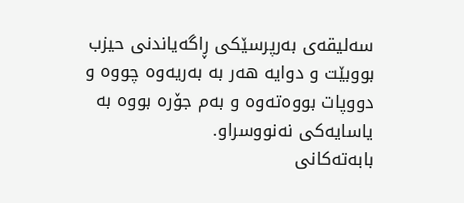سەلیقەی بەرپرسێکی ڕاگەیاندنی حیزب بووبێت و دوایە هەر بە بەریەوە چووە و دووپات بووەتەوە و بەم جۆرە بووە بە یاسایەکی نەنووسراو.
بابەتەکانی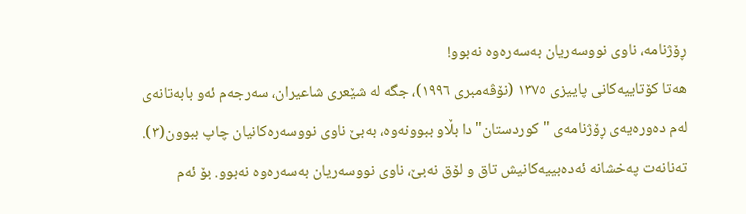ڕۆژنامە، ناوی نووسەریان بەسەرەوە نەبوو!
هەتا کۆتاییەکانی پاییزی ١٣٧٥ (نۆڤەمبری ١٩٩٦)، جگە لە شێعری شاعیران، سەرجەم ئەو بابەتانەی لەم دەورەیەی ڕۆژنامەی "کوردستان"دا بڵاو ببوونەوە، بەبێ ناوی نووسەرەکانیان چاپ ببوون(٣). تەنانەت پەخشانە ئەدەبییەکانیش تاق و لۆق نەبێ، ناوی نووسەریان بەسەرەوە نەبوو. بۆ ئەم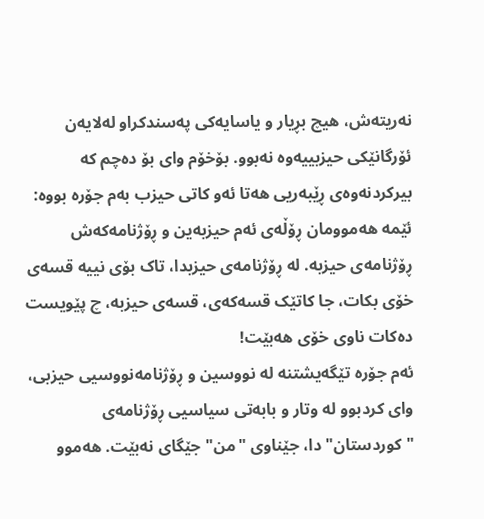نەریتەش، هیچ بڕیار و یاسایەکی پەسندکراو لەلایەن ئۆرگانێکی حیزبییەوە نەبوو. بۆخۆم وای بۆ دەچم کە بیرکردنەوەی ڕێبەریی هەتا ئەو کاتی حیزب بەم جۆرە بووە: ئێمە هەموومان ڕۆڵەی ئەم حیزبەین و ڕۆژنامەکەش ڕۆژنامەی حیزبە. لە ڕۆژنامەی حیزبدا، تاک بۆی نییە قسەی خۆی بکات، جا کاتێک قسەکەی، قسەی حیزبە، چ پێویست دەکات ناوی خۆی هەبێت!
ئەم جۆرە تێگەیشتنە لە نووسین و ڕۆژنامەنووسیی حیزبی، وای کردبوو لە وتار و بابەتی سیاسیی ڕۆژنامەی "کوردستان"دا، جێناوی "من" جێگای نەبێت. هەموو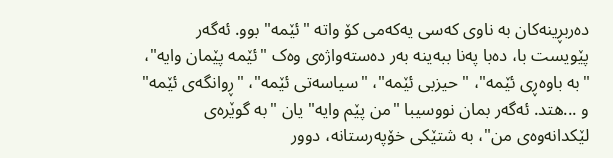دەربڕینەکان بە ناوی کەسی یەکەمی کۆ واتە "ئێمە" بوو. ئەگەر پێویست با، دەبا پەنا ببەینە بەر دەستەواژەی وەک "ئێمە پێمان وایە"، "بە باوەڕی ئێمە"، "حیزبی ئێمە"، "سیاسەتی ئێمە"، "ڕوانگەی ئێمە" و ...هتد. ئەگەر بمان نووسیبا "من پێم وایە" یان "بە گوێرەی لێکدانەوەی من"، بە شتێکی خۆپەرستانە، دوور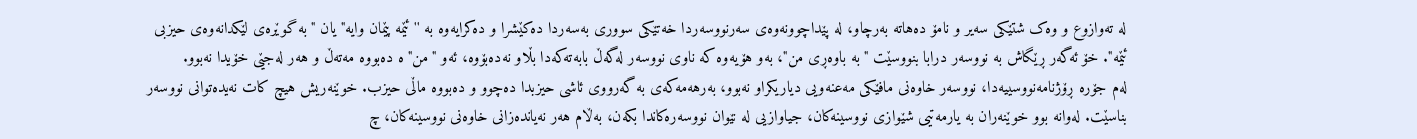لە تەوازوع و وەک شتێکی سەیر و نامۆ دەهاتە بەرچاو، لە پێداچوونەوەی سەرنووسەردا خەتێکی سووری بەسەردا دەکێشرا و دەکرایەوە بە ''ئێمە پێمان وایە" یان "بە گوێرەی لێکدانەوەی حیزبی ئێمە". خۆ ئەگەر ڕێگاش بە نووسەر درابا بنووسێت "بە باوەڕی من"، بەو هۆیەوە کە ناوی نووسەر لەگەڵ بابەتەکەدا بڵاو نەدەبۆوە، ئەو "من"ە دەبووە مەتەڵ و هەر لەجێی خۆیدا نەبوو.
لەم جۆرە ڕۆژنامەنووسییەدا، نووسەر خاوەنی مافێکی مەعنەویی دیاریکراو نەبوو، بەرهەمەکەی بە گەرووی ئاشی حیزبدا دەچوو و دەبووە ماڵی حیزب. خوێنەریش هیچ کات نەیدەتوانی نووسەر بناسێت. لەوانە بوو خوێنەران بە یارمەتیی شێوازی نووسینەکان، جیاوازیی لە نێوان نووسەرەکاندا بکەن، بەڵام هەر نەیاندەزانی خاوەنی نووسینەکان، چ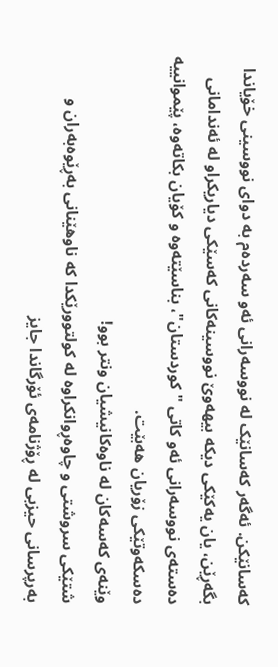کەسانێکن. ئەگەر کەسانێک لە نووسەرانی ئەو سەردەم بە دوای نووسینی خۆیاندا بگەڕێن، یان یەکێکی دیکە بیهەوێ نووسینەکانی کەسێکی دیاریکراو لە ئەندامانی دەستەی نووسەرانی ئەو کاتی "کوردستان"، بناسێتەوە و کۆیان بکاتەوە، پێموانییە دەسکەوتێکی زۆریان هەبێت.
وێنەی کەسەکان لە ناوەکانیشیان ونتر بوو!
شتێکی سروشتی و چاوەڕوانکراوە لە کولتوورێکدا کە ناوهێنانی بەڕێوەبەران و بەرپرسانی حیزبی لە ڕۆژنامەی ئۆرگاندا جایز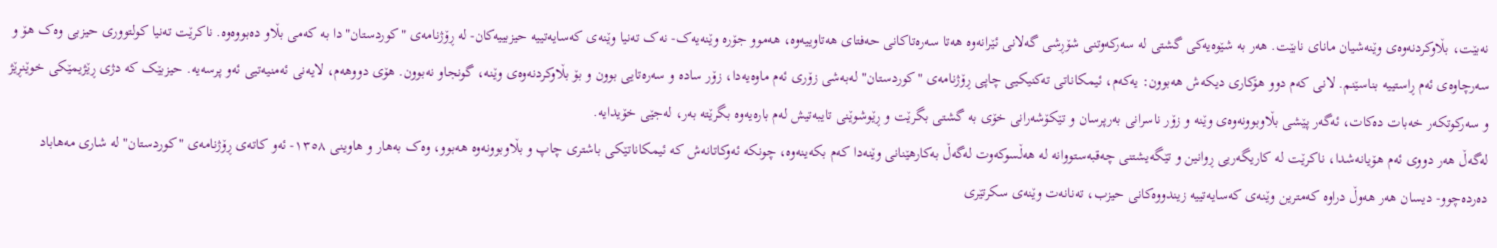نەبێت، بڵاوکردنەوەی وێنەشیان مانای نابێت. هەر بە شێوەیەکی گشتی لە سەرکەوتنی شۆڕشی گەلانی ئێرانەوە هەتا سەرەتاکانی حەفتای هەتاوییەوە، هەموو جۆرە وێنەیەک- نەک تەنیا وێنەی کەسایەتییە حیزبییەکان- لە ڕۆژنامەی "کوردستان"دا بە کەمی بڵاو دەبووەوە. ناکرێت تەنیا کولتووری حیزبی وەک هۆ و سەرچاوەی ئەم ڕاستییە بناسێنم. لانی کەم دوو هۆکاری دیکەش هەبوون: یەکەم، ئیمکاناتی تەکنیکیی چاپی ڕۆژنامەی "کوردستان" لەبەشی زۆری ئەم ماوەیەدا، زۆر سادە و سەرەتایی بوون و بۆ بڵاوکردنەوەی وێنە، گونجاو نەبوون. هۆی دووهەم، لایەنی ئەمنیەتیی ئەو پرسەیە. حیزبێک کە دژی ڕێژیمێکی خوێنڕێژ و سەرکوتکەر خەبات دەکات، ئەگەر پێشی بڵاوبوونەوەی وێنە و زۆر ناسرانی بەرپرسان و تێکۆشەرانی خۆی بە گشتی بگرێت و ڕێوشوێنی تایبەتیش لەم بارەیەوە بگرێتە بەر، لەجێی خۆیدایە.
لەگەڵ هەر دووی ئەم هۆیانەشدا، ناکرێت لە کاریگەریی ڕوانین و تێگەیشتنی چەقبەستووانە لە هەڵسوکەوت لەگەڵ بەکارهێنانی وێنەدا کەم بکەینەوە، چونکە ئەوکاتانەش کە ئیمکاناتێکی باشتری چاپ و بڵاوبوونەوە هەبوو، وەک بەهار و هاوینی ١٣٥٨- ئەو کاتەی ڕۆژنامەی "کوردستان" لە شاری مەهاباد دەردەچوو- دیسان هەر هەوڵ دراوە کەمترین وێنەی کەسایەتییە زیندووەکانی حیزب، تەنانەت وێنەی سکرتێری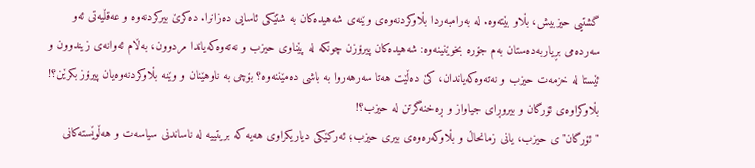گشتیی حیزبیش، بڵاو بێتەوە. لە بەرامبەردا بڵاوکردنەوەی وێنەی شەهیدەکان بە شتێکی ئاسایی دەزانرا. دەکرێ بیرکردنەوە و عەقڵیەتی ئەو سەردەمی بڕیاربەدەستان بەم جۆرە بخوێنینەوە: شەهیدەکان پیرۆزن چونکە لە پێناوی حیزب و نەتەوەکەیاندا مردوون، بەڵام ئەوانەی زیندوون و ئێستا لە خزمەت حیزب و نەتەوەکەیاندان، کێ دەڵێت هەتا سەرهەروا بە باشی دەمێننەوە؟ بۆچی بە ناوهێنان و وێنە بڵاوکردنەوەیان پیرۆز بکرێن؟!
بڵاوکراوەی ئۆرگان و بیروڕای جیاواز و ڕەخنەگرتن لە حیزب؟!
"ئۆرگان"ی حیزب، یانی زمانحاڵ و بڵاوکەرەوەی بیری حیزب؛ ئەرکێکی دیاریکراوی هەیە کە بریتییە لە ناساندنی سیاسەت و هەڵوێستەکانی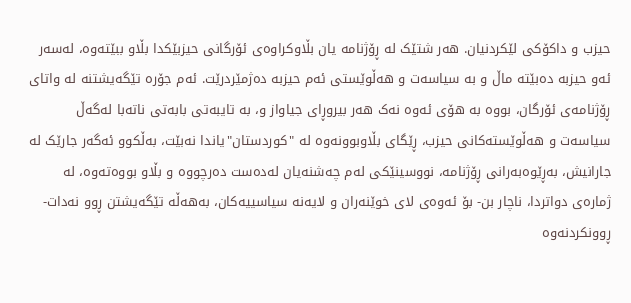حیزب و داکۆکی لێکردنیان. هەر شتێک لە ڕۆژنامە یان بڵاوکراوەی ئۆرگانی حیزبێکدا بڵاو ببێتەوە، لەسەر ئەو حیزبە دەبێتە ماڵ و بە سیاسەت و هەڵوێستی ئەم حیزبە دەژمێردرێت. ئەم جۆرە تێگەیشتنە لە واتای ڕۆژنامەی ئۆرگان، بووە بە هۆی ئەوە نەک هەر بیروڕای جیاواز و، بە تایبەتی بابەتی ناتەبا لەگەڵ سیاسەت و هەڵوێستەکانی حیزب، ڕێگای بڵاوبوونەوە لە "کوردستان"یاندا نەبێت، بەڵکوو ئەگەر جارێک لە جارانیش، بەڕێوەبەرانی ڕۆژنامە، نووسینێکی لەم چەشنەیان لەدەست دەرچووە و بڵاو بووەتەوە، لە ژمارەی دواتردا، ناچار بن- بۆ ئەوەی لای خوێنەران و لایەنە سیاسییەکان، بەهەڵە تێگەیشتن ڕوو نەدات- ڕوونکردنەوە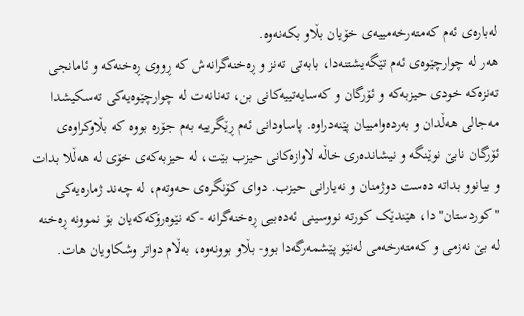لەبارەی ئەم کەمتەرخەمییەی خۆیان بڵاو بکەنەوە.
هەر لە چوارچێوەی ئەم تێگەیشتنەدا، بابەتی تەنز و ڕەخنەگرانەش کە ڕووی ڕەخنەکە و ئامانجی تەنزەکە خودی حیزبەکە و ئۆرگان و کەسایەتییەکانی بن، تەنانەت لە چوارچێوەیەکی تەسکیشدا مەجالی هەڵدان و بەردەوامییان پێنەدراوە. پاساودانی ئەم ڕێگرییە بەم جۆرە بووە کە بڵاوکراوەی ئۆرگان نابێ نوێنگە و نیشاندەری خاڵە لاوازەکانی حیزب بێت، لە حیزبەکەی خۆی لە هەڵلا بدات و بیانوو بداتە دەست دوژمنان و نەیارانی حیزب. دوای کۆنگرەی حەوتەم، لە چەند ژمارەیەکی "کوردستان"دا، هێندێک کورتە نووسینی ئەدەبیی ڕەخنەگرانە -کە نێوەرۆکەکەیان بۆ نموونە ڕەخنە لە بێ نەزمی و کەمتەرخەمی لەنێو پێشمەرگەدا بوو- بڵاو بوونەوە، بەڵام دواتر وشکاویان هات.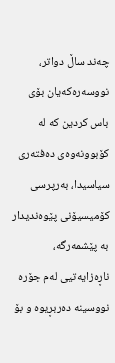چەند ساڵ دواتر، نووسەرەکەیان بۆی باس کردین کە لە کۆبوونەوەی دەفتەری سیاسیدا، بەرپرسی کۆمیسیۆنی پێوەندیدار بە پێشمەرگە، ناڕەزایەتیی لەم جۆرە نووسینە دەربڕیوە و بۆ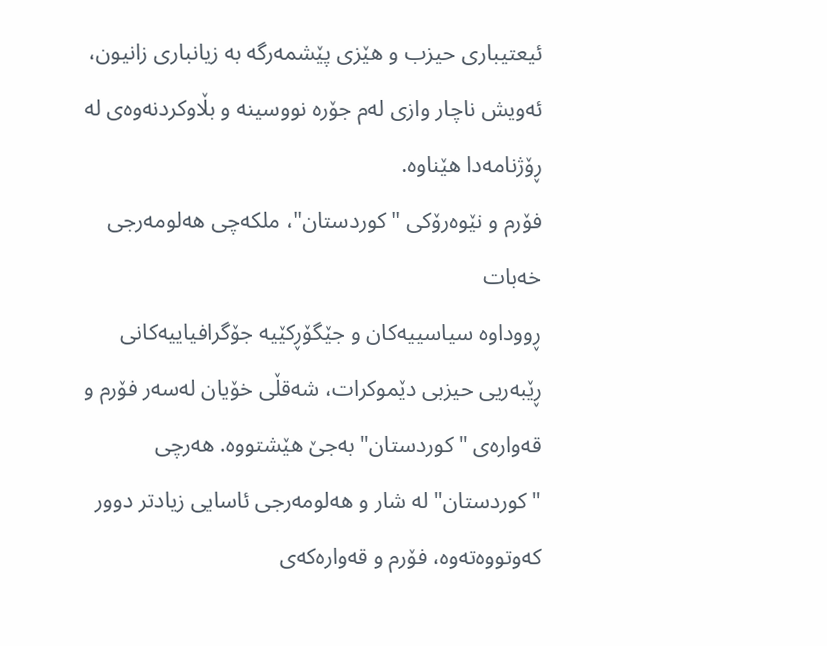ئیعتیباری حیزب و هێزی پێشمەرگە بە زیانباری زانیون، ئەویش ناچار وازی لەم جۆرە نووسینە و بڵاوکردنەوەی لە ڕۆژنامەدا هێناوە.
فۆرم و نێوەرۆکی "کوردستان"، ملکەچی هەلومەرجی خەبات
ڕووداوە سیاسییەکان و جێگۆڕکێیە جۆگرافیاییەکانی ڕێبەریی حیزبی دێموکرات، شەقڵی خۆیان لەسەر فۆرم و قەوارەی "کوردستان" بەجێ هێشتووە. هەرچی "کوردستان" لە شار و هەلومەرجی ئاسایی زیادتر دوور کەوتووەتەوە، فۆرم و قەوارەکەی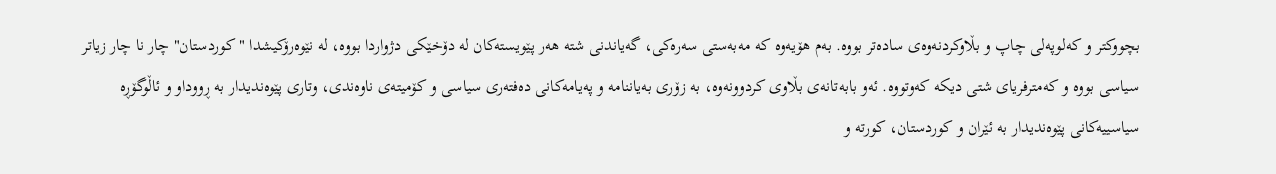بچووکتر و کەلوپەلی چاپ و بڵاوکردنەوەی سادەتر بووە. بەم هۆیەوە کە مەبەستی سەرەکی، گەیاندنی شتە هەر پێویستەکان لە دۆخێکی دژواردا بووە، لە نێوەرۆکیشدا "کوردستان" چار نا چار زیاتر سیاسی بووە و کەمترفریای شتی دیکە کەوتووە. ئەو بابەتانەی بڵاوی کردوونەوە، بە زۆری بەیاننامە و پەیامەکانی دەفتەری سیاسی و کۆمیتەی ناوەندی، وتاری پێوەندیدار بە ڕووداو و ئاڵوگۆڕە سیاسییەکانی پێوەندیدار بە ئێران و کوردستان، کورتە و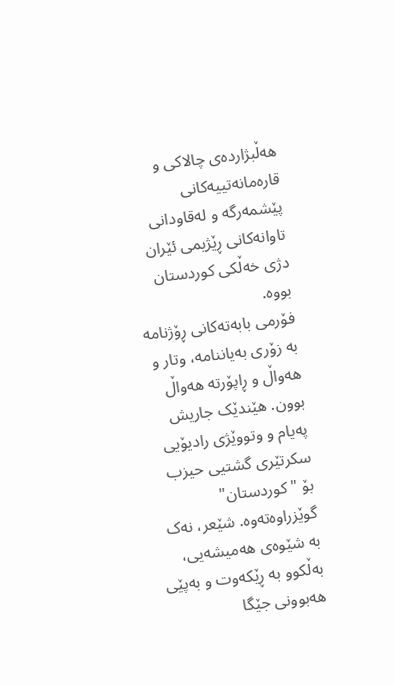هەڵبژاردەی چالاکی و قارەمانەتییەکانی پێشمەرگە و لەقاودانی تاوانەکانی ڕێژیمی ئێران دژی خەڵکی کوردستان بووە.
فۆرمی بابەتەکانی ڕۆژنامە بە زۆری بەیاننامە، وتار و هەواڵ و ڕاپۆرتە هەواڵ بوون. هێندێک جاریش پەیام و وتووێژی رادیۆیی سکرتێری گشتیی حیزب بۆ "کوردستان" گوێزراوەتەوە. شێعر، نەک بە شێوەی هەمیشەیی، بەڵکوو بە ڕێکەوت و بەپێی هەبوونی جێگا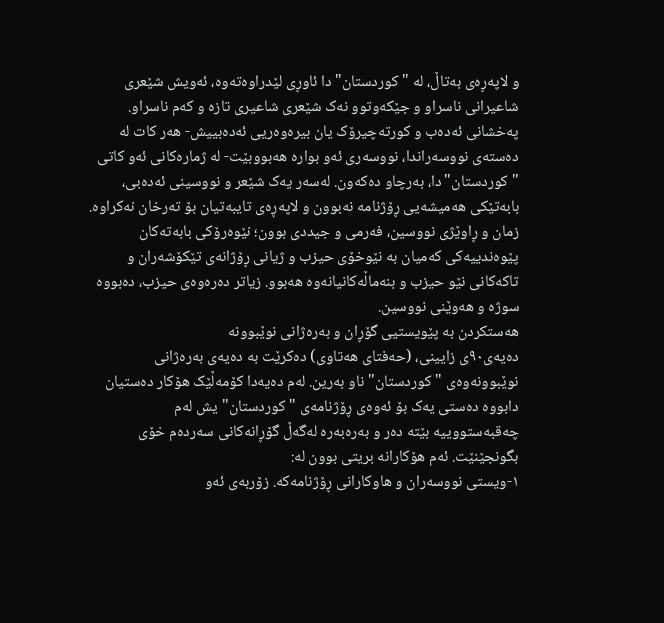و لاپەڕەی بەتاڵ، لە "کوردستان"دا ئاوڕی لێدراوەتەوە، ئەویش شێعری شاعیرانی ناسراو و جێکەوتوو نەک شێعری شاعیری تازە و کەم ناسراو. پەخشانی ئەدەب و کورتەچیرۆک یان بیرەوەریی ئەدەبییش- هەر کات لە دەستەی نووسەراندا، نووسەری ئەو بوارە هەبووبێت- لە ژمارەکانی ئەو کاتی "کوردستان"دا، بەرچاو دەکەون. لەسەر یەک شێعر و نووسینی ئەدەبی، بابەتێکی هەمیشەیی ڕۆژنامە نەبوون و لاپەڕەی تایبەتیان بۆ تەرخان نەکراوە. زمان و ڕاوێژی نووسین، فەرمی و جیددی بوون؛ نێوەرۆکی بابەتەکان پێوەندییەکی کەمیان بە نێوخۆی حیزب و ژیانی ڕۆژانەی تێکۆشەران و تاکەکانی نێو حیزب و بنەماڵەکانیانەوە هەبوو. زیاتر دەرەوەی حیزب، دەبووە سوژە و هەوێنی نووسین.
هەستکردن بە پێویستیی گۆڕان و بەرەژانی نوێبوونە
دەیەی٩٠ی زایینی، (حەفتای هەتاوی) دەکرێت بە دەیەی بەرەژانی نوێبوونەوەی "کوردستان" ناو بەرین. لەم دەیەدا کۆمەڵێک هۆکار دەستیان دابووە دەستی یەک بۆ ئەوەی ڕۆژنامەی "کوردستان"یش لەم چەقبەستووییە بێتە دەر و بەرەبەرە لەگەڵ گۆڕانەکانی سەردەم خۆی بگونجێنێت. ئەم هۆکارانە بریتی بوون لە:
١-ویستی نووسەران و هاوکارانی ڕۆژنامەکە. زۆربەی ئەو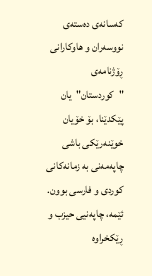کەسانەی دەستەی نووسەران و هاوکارانی ڕۆژنامەی "کوردستان"یان پێکدێنا، بۆ خۆیان خوێنەرێکی باشی چاپەمەنی بە زمانەکانی کوردی و فارسی بوون. ئێمە، چاپەنیی حیزب و ڕێکخراوە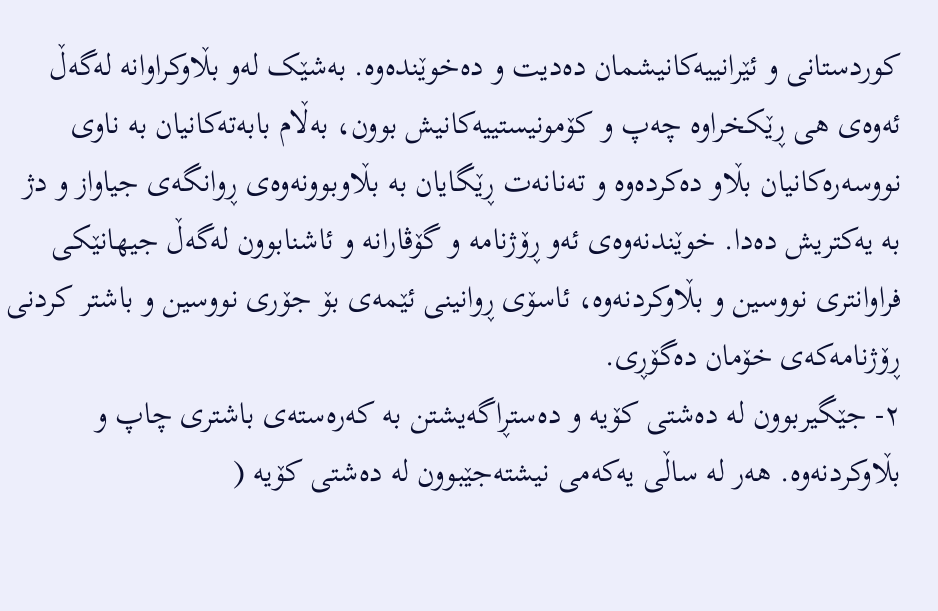کوردستانی و ئێرانییەکانیشمان دەدیت و دەخوێندەوە. بەشێک لەو بڵاوکراوانە لەگەڵ ئەوەی هی ڕێکخراوە چەپ و کۆمونیستییەکانیش بوون، بەڵام بابەتەکانیان بە ناوی نووسەرەکانیان بڵاو دەکردەوە و تەنانەت ڕێگایان بە بڵاوبوونەوەی ڕوانگەی جیاواز و دژ بە یەکتریش دەدا. خوێندنەوەی ئەو ڕۆژنامە و گۆڤارانە و ئاشنابوون لەگەڵ جیهانێکی فراوانتری نووسین و بڵاوکردنەوە، ئاسۆی ڕوانینی ئێمەی بۆ جۆری نووسین و باشتر کردنی ڕۆژنامەکەی خۆمان دەگۆڕی.
٢- جێگیربوون لە دەشتی کۆیە و دەستڕاگەیشتن بە کەرەستەی باشتری چاپ و بڵاوکردنەوە. هەر لە ساڵی یەکەمی نیشتەجێبوون لە دەشتی کۆیە (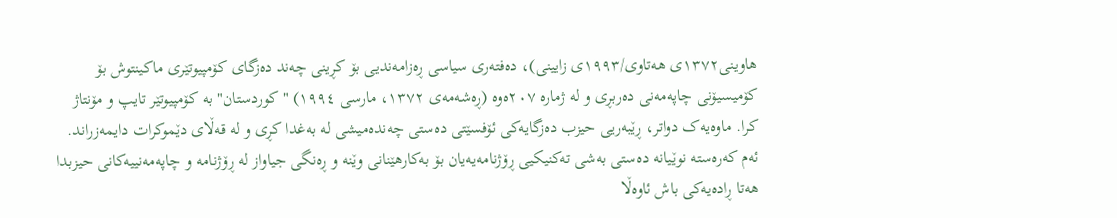هاوینی١٣٧٢ی هەتاوی/١٩٩٣ی زایینی)، دەفتەری سیاسی ڕەزامەندیی بۆ کڕینی چەند دەزگای کۆمپیوتێری ماکینتوش بۆ کۆمیسیۆنی چاپەمەنی دەربڕی و لە ژمارە ٢٠٧ەوە (ڕەشەمەی ١٣٧٢، مارسی ١٩٩٤) "کوردستان" بە کۆمپیوتێر تایپ و مۆنتاژ کرا. ماوەیەک دواتر، ڕێبەریی حیزب دەزگایەکی ئۆفسێتی دەستی چەندەمیشی لە بەغدا کڕی و لە قەڵای دێموکرات دایمەزراند. ئەم کەرەستە نوێیانە دەستی بەشی تەکنیکیی ڕۆژنامەیەیان بۆ بەکارهێنانی وێنە و ڕەنگی جیاواز لە ڕۆژنامە و چاپەمەنییەکانی حیزبدا هەتا ڕادەیەکی باش ئاوەڵا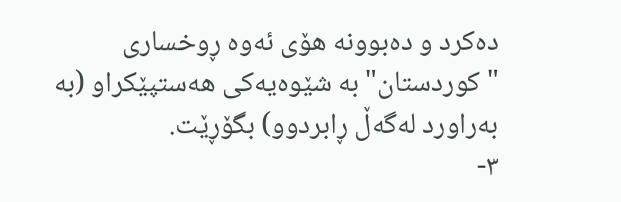دەکرد و دەبوونە هۆی ئەوە ڕوخساری "کوردستان" بە شێوەیەکی هەستپێکراو (بە بەراورد لەگەڵ ڕابردوو) بگۆڕێت.
٣-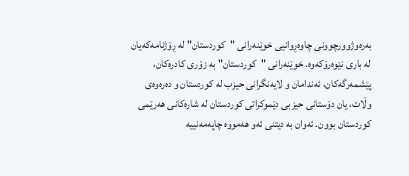بەرەوژوورچوونی چاوەڕوانیی خوێنەرانی "کوردستان" لە ڕۆژنامەکەیان لە باری نێوەرۆکەوە. خوێنەرانی "کوردستان" بە زۆری کادرەکان، پێشمەرگەکان، ئەندامان و لایەنگرانی حیزب لە کوردستان و دەرەوەی وڵات، یان دۆستانی حیزبی دێموکراتی کوردستان لە شارەکانی هەرێمی کوردستان بوون. ئەوان بە دیتنی ئەو هەمووە چاپەمەنییە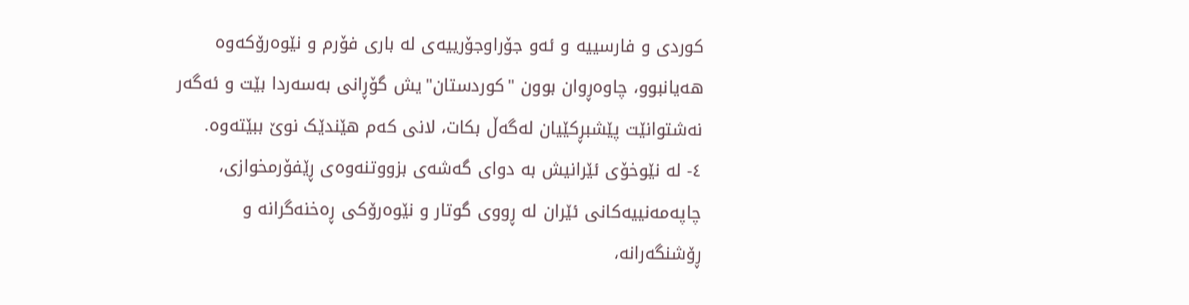کوردی و فارسییە و ئەو جۆراوجۆرییەی لە باری فۆرم و نێوەرۆکەوە هەیانبوو، چاوەڕوان بوون "کوردستان"یش گۆڕانی بەسەردا بێت و ئەگەر نەشتوانێت پێشبڕکێیان لەگەڵ بکات، لانی کەم هێندێک نوێ ببێتەوە.
٤- لە نێوخۆی ئێرانیش بە دوای گەشەی بزووتنەوەی ڕێفۆرمخوازی، چاپەمەنییەکانی ئێران لە ڕووی گوتار و نێوەرۆکی ڕەخنەگرانە و ڕۆشنگەرانە،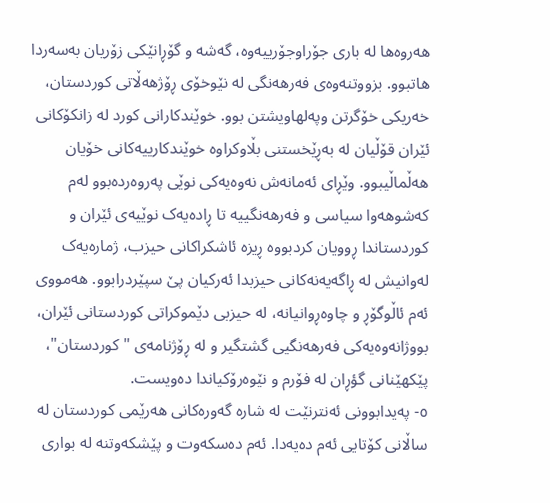هەروەها لە باری جۆراوجۆرییەوە، گەشە و گۆڕانێکی زۆریان بەسەردا هاتبوو. بزووتنەوەی فەرهەنگی لە نێوخۆی ڕۆژهەڵاتی کوردستان، خەریکی خۆگرتن وپەلهاویشتن بوو. خوێندکارانی کورد لە زانکۆکانی ئێران قۆڵیان لە بەڕێخستنی بڵاوکراوە خوێندکارییەکانی خۆیان هەڵماڵیبوو. وێڕای ئەمانەش نەوەیەکی نوێی پەروەردەبوو لەم کەشوهەوا سیاسی و فەرهەنگییە تا ڕادەیەک نوێیەی ئێران و کوردستاندا ڕوویان کردبووە ڕیزە ئاشکراکانی حیزب، ژمارەیەک لەوانیش لە ڕاگەیەنەکانی حیزبدا ئەرکیان پێ سپێردرابوو. هەمووی ئەم ئاڵوگۆڕ و چاوەڕوانیانە، لە حیزبی دێموکراتی کوردستانی ئێران، بووژانەوەیەکی فەرهەنگیی گشتگیر و لە ڕۆژنامەی "کوردستان"، پێکهێنانی گؤڕان لە فۆرم و نێوەرۆکیاندا دەویست.
٥- پەیدابوونی ئەنترنێت لە شارە گەورەکانی هەرێمی کوردستان لە ساڵانی کۆتایی ئەم دەیەدا. ئەم دەسکەوت و پێشکەوتنە لە بواری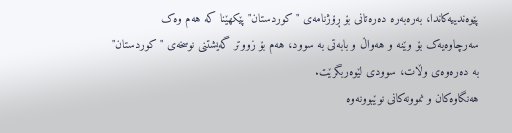پێوەندییەکاندا، بەرەبەرە دەرەتانی بۆ ڕۆژنامەی "کوردستان" پێکهێنا کە هەم وەک سەرچاوەیەک بۆ وێنە و هەواڵ و بابەتی بە سوود، هەم بۆ زووتر گەیشتنی نوسخەی "کوردستان" بە دەرەوەی وڵات، سوودی لێوەربگرێت.
هەنگاوەکان و نموونەکانی نوێبوونەوە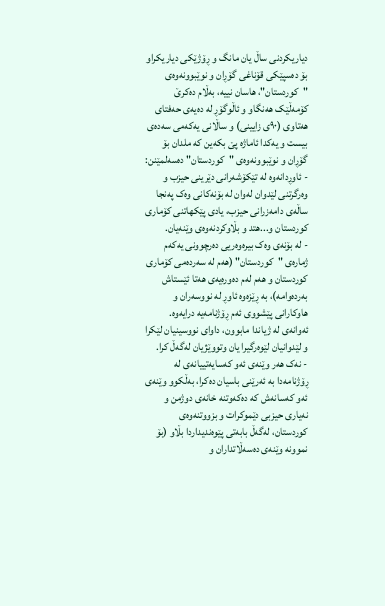دیاریکردنی ساڵ یان مانگ و ڕۆژێکی دیاریکراو بۆ دەسپێکی قۆناغی گۆڕان و نوێبوونەوەی "کوردستان"، هاسان نییە، بەڵام دەکرێ کۆمەڵێک هەنگاو و ئاڵوگۆڕ لە دەیەی حەفتای هەتاوی (٩٠ی زایینی) و ساڵانی یەکەمی سەدەی بیست و یەکدا ئاماژە پێ بکەین کە ملدان بۆ گۆڕان و نوێبوونەوەی "کوردستان" دەسەلمێنن:
- ئاوڕدانەوە لە تێکۆشەرانی دێرینی حیزب و وەرگرتنی لێدوان لەوان لە بۆنەکانی وەک پەنجا ساڵەی دامەزرانی حیزب، یادی پێکهاتنی کۆماری کوردستان و...هتد و بڵاوکردنەوەی وێنەیان.
- لە بۆنەی وەک بیرەوەریی دەرچوونی یەکەم ژمارەی "کوردستان" (هەم لە سەردەمی کۆماری کوردستان و هەم لەم دەورەیەی هەتا ئێستاش بەردەوامە)، بە ڕێزەوە ئاوڕ لە نووسەران و هاوکارانی پێشووی ئەم ڕۆژنامەیە درایەوە. ئەوانەی لە ژیاندا مابوون، داوای نووسینیان لێکرا و لێدوانیان لێوەرگیرا یان وتووێژیان لەگەڵ کرا.
- نەک هەر وێنەی ئەو کەسایەتییانەی لە ڕۆژنامەدا بە ئەرێنی باسیان دەکرا، بەڵکوو وێنەی ئەو کەسانەش کە دەکەوتنە خانەی دوژمن و نەیاری حیزبی دێموکرات و بزووتنەوەی کوردستان، لەگەڵ بابەتی پێوەندیداردا بڵاو (بۆ نموونە وێنەی دەسەڵاتداران و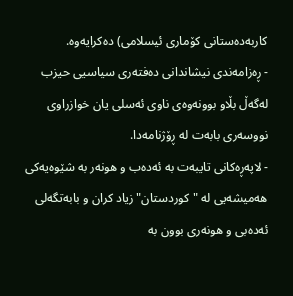کاربەدەستانی کۆماری ئیسلامی) دەکرایەوە.
- ڕەزامەندی نیشاندانی دەفتەری سیاسیی حیزب لەگەڵ بڵاو بوونەوەی ناوی ئەسلی یان خوازراوی نووسەری بابەت لە ڕۆژنامەدا.
- لاپەڕەکانی تایبەت بە ئەدەب و هونەر بە شێوەیەکی هەمیشەیی لە "کوردستان" زیاد کران و بابەتگەلی ئەدەبی و هونەری بوون بە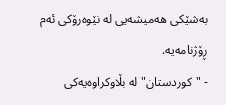بەشێکی هەمیشەیی لە نێوەرۆکی ئەم ڕۆژنامەیە.
- "کوردستان" لە بڵاوکراوەیەکی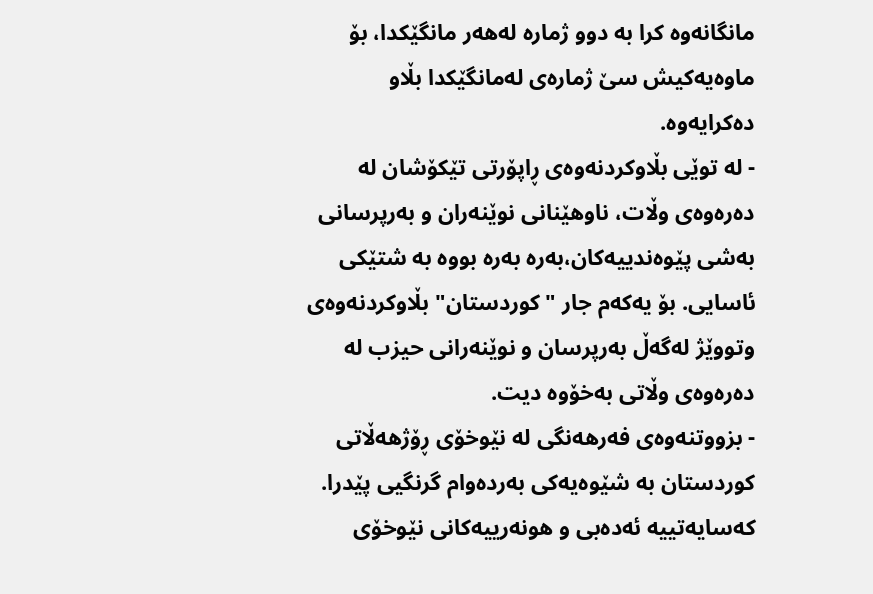مانگانەوە کرا بە دوو ژمارە لەهەر مانگێکدا، بۆ ماوەیەکیش سێ ژمارەی لەمانگێکدا بڵاو دەکرایەوە.
- لە توێی بڵاوکردنەوەی ڕاپۆرتی تێکۆشان لە دەرەوەی وڵات، ناوهێنانی نوێنەران و بەرپرسانی بەشی پێوەندییەکان،بەرە بەرە بووە بە شتێکی ئاسایی. بۆ یەکەم جار "کوردستان" بڵاوکردنەوەی وتووێژ لەگەڵ بەرپرسان و نوێنەرانی حیزب لە دەرەوەی وڵاتی بەخۆوە دیت.
- بزووتنەوەی فەرهەنگی لە نێوخۆی ڕۆژهەڵاتی کوردستان بە شێوەیەکی بەردەوام گرنگیی پێدرا. کەسایەتییە ئەدەبی و هونەرییەکانی نێوخۆی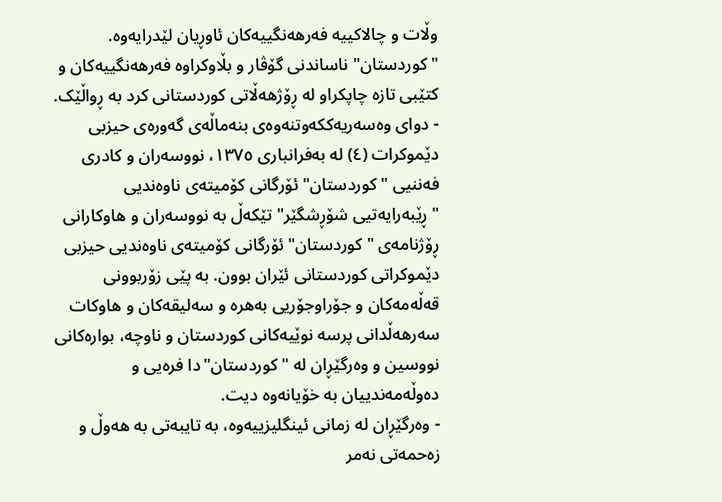وڵات و چالاکییە فەرهەنگییەکان ئاوڕیان لێدرایەوە. "کوردستان" ناساندنی گۆڤار و بڵاوکراوە فەرهەنگییەکان و کتێبی تازە چاپکراو لە ڕۆژهەڵاتی کوردستانی کرد بە ڕواڵێک.
- دوای وەسەریەککەوتنەوەی بنەماڵەی گەورەی حیزبی دێموکرات (٤) لە بەفرانباری ١٣٧٥، نووسەران و کادری فەننیی "کوردستان" ئۆرگانی کۆمیتەی ناوەندیی "ڕێبەرایەتیی شۆڕشگێر" تێکەڵ بە نووسەران و هاوکارانی ڕۆژنامەی "کوردستان" ئۆرگانی کۆمیتەی ناوەندیی حیزبی دێموکراتی کوردستانی ئێران بوون. بە پێی زۆربوونی قەڵەمەکان و جۆراوجۆریی بەهرە و سەلیقەکان و هاوکات سەرهەڵدانی پرسە نوێیەکانی کوردستان و ناوچە، بوارەکانی نووسین و وەرگێڕان لە "کوردستان"دا فرەیی و دەوڵەمەندییان بە خۆیانەوە دیت.
- وەرگێڕان لە زمانی ئینگلیزییەوە، بە تایبەتی بە هەوڵ و زەحمەتی نەمر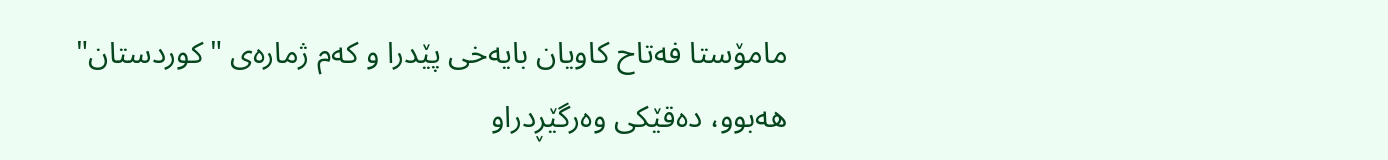مامۆستا فەتاح کاویان بایەخی پێدرا و کەم ژمارەی "کوردستان" هەبوو، دەقێکی وەرگێڕدراو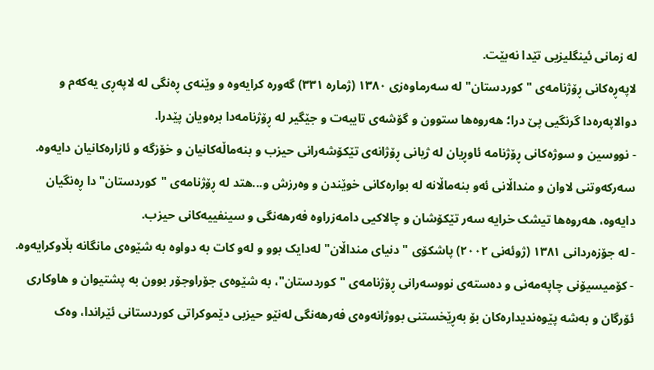لە زمانی ئینگلیزیی تێدا نەبێت.
لاپەڕەکانی ڕۆژنامەی "کوردستان" لە سەرماوەزی ١٣٨٠ (ژمارە ٣٣١) گەورە کرایەوە و وێنەی ڕەنگی لە لاپەڕی یەکەم و دوالاپەرەدا گرنگیی پێ درا؛ هەروەها ستوون و گۆشەی تایبەت و جێگیر لە ڕۆژنامەدا برەویان پێدرا.
- نووسین و سوژەکانی ڕۆژنامە ئاوڕیان لە ژیانی ڕۆژانەی تێکۆشەرانی حیزب و بنەماڵەکانیان و خۆزگە و ئازارەکانیان دایەوە. سەرکەوتنی لاوان و منداڵانی ئەو بنەماڵانە لە بوارەکانی خوێندن و وەرزش و...هتد لە ڕۆژنامەی "کوردستان"دا ڕەنگیان دایەوە، هەروەها تیشک خرایە سەر تێکۆشان و چالاکیی دامەزراوە فەرهەنگی و سینفییەکانی حیزب.
- لە جۆزەردانی ١٣٨١ (ژوئەنی ٢٠٠٢) پاشکۆی "دنیای منداڵان" لەدایک بوو و لەو کات بە دواوە بە شێوەی مانگانە بڵاوکرایەوە.
- کۆمیسیۆنی چاپەمەنی و دەستەی نووسەرانی ڕۆژنامەی "کوردستان"، بە شێوەی جۆراوجۆر بوون بە پشتیوان و هاوکاری ئۆرگان و بەشە پێوەندیدارەکان بۆ بەڕێخستنی بووژانەوەی فەرهەنگی لەنێو حیزبی دێموکراتی کوردستانی ئێراندا، وەک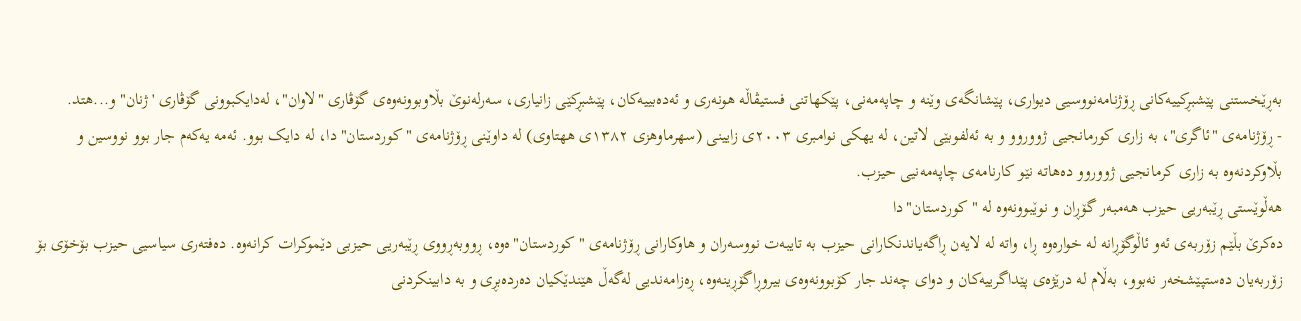بەڕێخستنی پێشبڕکییەکانی ڕۆژنامەنووسیی دیواری، پێشانگەی وێنە و چاپەمەنی، پێکهاتنی فستیڤاڵە هونەری و ئەدەبییەکان، پێشبڕکێی زانیاری، سەرلەنوێ بڵاوبوونەوەی گۆڤاری "لاوان"، لەدایکبوونی گۆڤاری 'ژنان" و...هتد.
- ڕۆژنامەی "ئاگری"، بە زاری کورمانجیی ژووروو و بە ئەلفوبێی لاتین، له یهكی نوامبری ٢٠٠٣ی زایینی (سهرماوهزی ١٣٨٢ی ههتاوی) لە داوێنی ڕۆژنامەی "کوردستان"دا، لە دایک بوو. ئەمە یەکەم جار بوو نووسین و بڵاوکردنەوە بە زاری کرمانجیی ژووروو دەهاتە نێو کارنامەی چاپەمەنیی حیزب.
هەڵوێستی ڕێبەریی حیزب هەمبەر گۆڕان و نوێبوونەوە لە "کوردستان"دا
دەکرێ بڵێم زۆربەی ئەو ئاڵوگۆڕانە لە خوارەوە ڕا، واتە لە لایەن ڕاگەیاندنکارانی حیزب بە تایبەت نووسەران و هاوکارانی ڕۆژنامەی "کوردستان"ەوە، ڕووبەڕووی ڕێبەریی حیزبی دێموکرات کرانەوە. دەفتەری سیاسیی حیزب بۆخۆی بۆ زۆربەیان دەستپێشخەر نەبوو، بەڵام لە درێژەی پێداگرییەکان و دوای چەند جار کۆبوونەوەی بیروڕاگۆڕینەوە، ڕەزامەندیی لەگەڵ هێندێکیان دەردەبڕی و بە دابینکردنی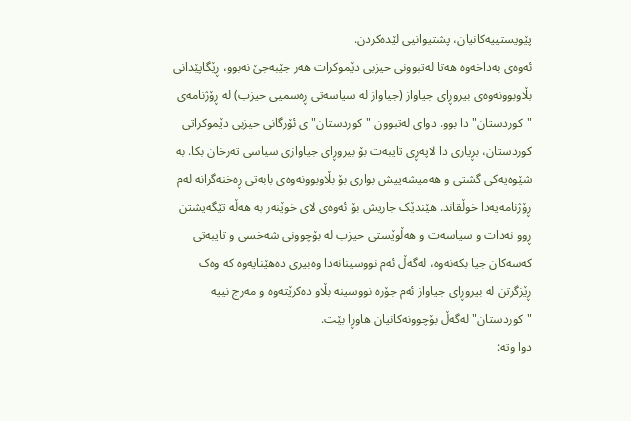پێویستییەکانیان، پشتیوانیی لێدەکردن.
ئەوەی بەداخەوە هەتا لەتبوونی حیزبی دێموکرات هەر جێبەجێ نەبوو، ڕێگاپێدانی بڵاوبوونەوەی بیروڕای جیاواز (جیاواز لە سیاسەتی ڕەسمیی حیزب) لە ڕۆژنامەی "کوردستان"دا بوو. دوای لەتبوون "کوردستان"ی ئۆرگانی حیزبی دێموکراتی کوردستان، بڕیاری دا لاپەڕی تایبەت بۆ بیروڕای جیاوازی سیاسی تەرخان بکا. بە شێوەیەکی گشتی و هەمیشەییش بواری بۆ بڵاوبوونەوەی بابەتی ڕەخنەگرانە لەم ڕۆژنامەیەدا خوڵقاند. هێندێک جاریش بۆ ئەوەی لای خوێنەر بە هەڵە تێگەیشتن ڕوو نەدات و سیاسەت و هەڵوێستی حیزب لە بۆچوونی شەخسی و تایبەتی کەسەکان جیا بکەنەوە، لەگەڵ ئەم نووسینانەدا وەبیری دەهێنایەوە کە وەک ڕێزگرتن لە بیروڕای جیاواز ئەم جۆرە نووسینە بڵاو دەکرێتەوە و مەرج نییە "کوردستان" لەگەڵ بۆچوونەکانیان هاوڕا بێت.
دوا وتە: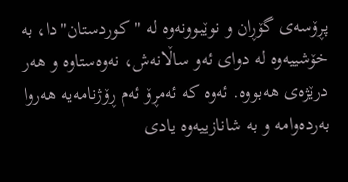پڕۆسەی گۆڕان و نوێبوونەوە لە "کوردستان"دا، بە خۆشییەوە لە دوای ئەو ساڵانەش، نەوەستاوە و هەر درێژەی هەبووە. ئەوە کە ئەمڕۆ ئەم ڕۆژنامەیە هەروا بەردەوامە و بە شانازییەوە یادی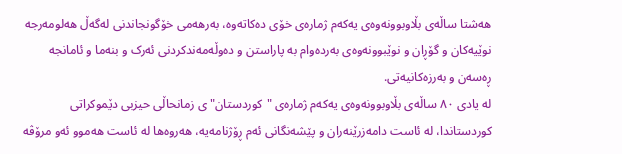هەشتا ساڵەی بڵاوبوونەوەی یەکەم ژمارەی خۆی دەکاتەوە، بەرهەمی خۆگونجاندنی لەگەڵ هەلومەرجە نوێیەکان و گۆڕان و نوێبوونەوەی بەردەوام بە پاراستن و دەوڵەمەندکردنی ئەرک و بنەما و ئامانجە ڕەسەن و بەرزەکانیەتی.
لە یادی ٨٠ ساڵەی بڵاوبوونەوەی یەکەم ژمارەی "کوردستان"ی زمانحاڵی حیزبی دێموکراتی کوردستاندا، لە ئاست دامەزرێنەران و پێشەنگانی ئەم ڕۆژنامەیە، هەروەها لە ئاست هەموو ئەو مرۆڤە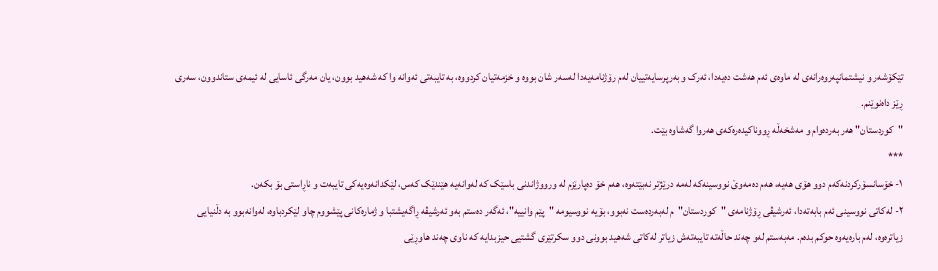تێکۆشەر و نیشتمانپەروەرانەی لە ماوەی ئەم هەشت دەیەدا، ئەرک و بەرپرسایەتییان لەم رۆژنامەیەدا لەسەر شان بووە و خزمەتیان کردووە، بە تایبەتی ئەوانە وا کە شەهید بوون، یان مەرگی ئاسایی لە ئیمەی ستاندوون، سەری ڕێز داەنوێنم.
"کوردستان" هەر بەردەوام و مەشخەڵە ڕووناکیدەرەکەی هەروا گەشاوە بێت.
***
١- خۆسانسۆرکردنەکەم دوو هۆی هەیە، هەم دەمەوێ نووسینەکە لەمە درێژتر نەبێتەوە، هەم خۆ دەپارێزم لە ورووژاندنی باسێک کە لەوانەیە هێندێک کەس، لێکدانەوەیەکی تایبەت و ناڕاستی بۆ بکەن.
٢- لەکاتی نووسینی ئەم بابەتەدا، ئەرشیڤی ڕۆژنامەی "کوردستان"م لەبەردەست نەبوو، بۆیە نووسیومە "پێم وانییە"، ئەگەر دەستم بەو ئەرشیڤە ڕاگەیشتبا و ژمارەکانی پێشووم چاو لێکردباوە، لەوانەبوو بە دڵنیایی زیاترەوە، لەم بارەیەوە حوکم بدەم. مەبەستم لەو چەند حاڵەتە تایبەتەش زیاتر لەکاتی شەهید بوونی دوو سکرتێری گشتیی حیزبدایە کە ناوی چەند هاوڕێی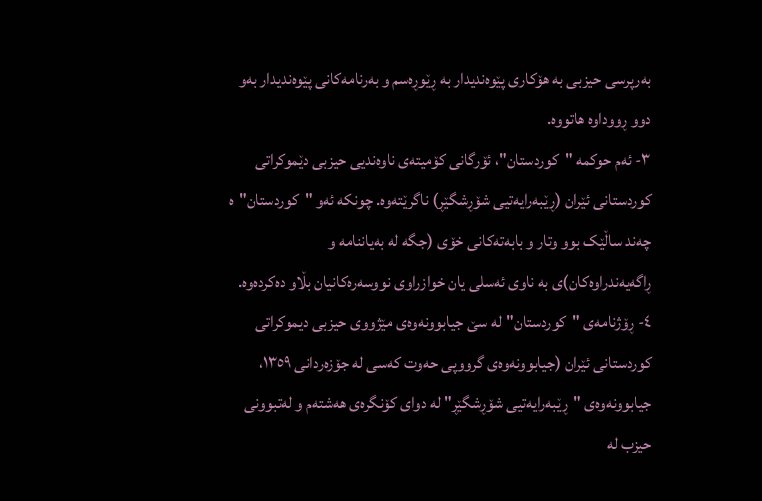بەرپرسی حیزبی بە هۆکاری پێوەندیدار بە ڕێوڕەسم و بەرنامەکانی پێوەندیدار بەو دوو ڕووداوە هاتووە.
٣- ئەم حوکمە "کوردستان"، ئۆرگانی کۆمیتەی ناوەندیی حیزبی دێموکراتی کوردستانی ئێران (ڕێبەرایەتیی شۆڕشگێڕ) ناگرێتەوە. چونکە ئەو "کوردستان"ە چەند ساڵێک بوو وتار و بابەتەکانی خۆی (جگە لە بەیاننامە و ڕاگەیەندراوەکان)ی بە ناوی ئەسلی یان خوازراوی نووسەرەکانیان بڵاو دەکردەوە.
٤- ڕۆژنامەی "کوردستان"لە سێ جیابوونەوەی مێژووی حیزبی دیموکراتی کوردستانی ئێران (جیابوونەوەی گرووپی حەوت کەسی لە جۆزەردانی ١٣٥٩، جیابوونەوەی "ڕێبەرایەتیی شۆڕشگێڕ" لە دوای کۆنگرەی هەشتەم و لەتبوونی حیزب لە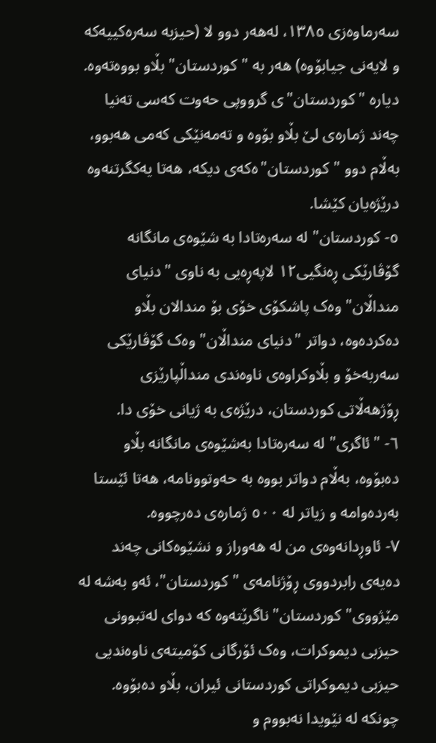سەرماوەزی ١٣٨٥، لەهەر دوو لا (حیزبە سەرەکییەکە و لایەنی جیابۆوە) هەر بە "کوردستان" بڵاو بووەتەوە. دیارە "کوردستان"ی گرووپی حەوت کەسی تەنیا چەند ژمارەی لێ بڵاو بۆوە و تەمەنێکی کەمی هەبوو، بەڵام دوو "کوردستان"ەکەی دیکە، هەتا یەکگرتنەوە درێژەیان کێشا.
٥- کوردستان" لە سەرەتادا بە شێوەی مانگانە گۆڤارێکی ڕەنگیی١٢ لاپەڕەیی بە ناوی "دنیای منداڵان" وەک پاشکۆی خۆی بۆ مندالان بڵاو دەکردەوە، دواتر "دنیای منداڵان" وەک گۆڤارێکی سەربەخۆ و بڵاوکراوەی ناوەندی منداڵپارێزی ڕۆژهەڵاتی کوردستان، درێژەی بە ژیانی خۆی دا.
٦- "ئاگری" لە سەرەتادا بەشێوەی مانگانە بڵاو دەبۆوە، بەڵام دواتر بووە بە حەوتوونامە، هەتا ئێستا بەردەوامە و زیاتر لە ٥٠٠ ژمارەی دەرچووە.
٧- ئاوڕدانەوەی من لە هەوراز و نشێوەکانی چەند دەیەی رابردووی ڕۆژنامەی "کوردستان"، ئەو بەشە لە مێژووی"کوردستان" ناگرێتەوە کە دوای لەتبوونی حیزبی دیموکرات، وەک ئۆرگانی کۆمیتەی ناوەندیی حیزبی دیموکراتی کوردستانی ئیران، بڵاو دەبۆوە. چونکە لە نێویدا نەبووم و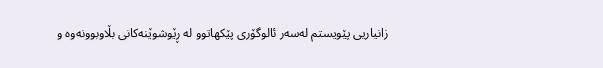زانیاریی پێویستم لەسەر ئالوگۆری پێکهاتوو لە ڕێوشوێنەکانی بڵاوبوونەوە و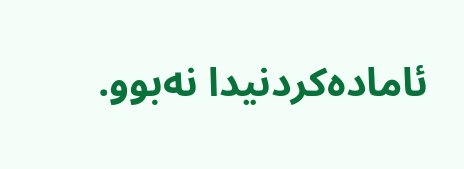ئامادەکردنیدا نەبوو.